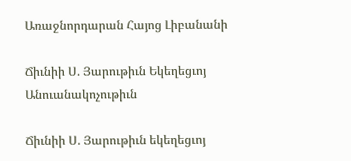Առաջնորդարան Հայոց Լիբանանի

Ճիւնիի Ս. Յարութիւն Եկեղեցւոյ Անուանակոչութիւն

Ճիւնիի Ս. Յարութիւն եկեղեցւոյ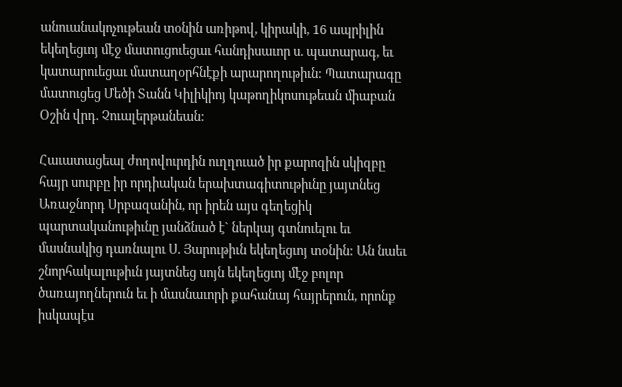անուանակոչութեան տօնին առիթով, կիրակի, 16 ապրիլին եկեղեցւոյ մէջ մատուցուեցաւ հանդիսաւոր ս. պատարագ, եւ կատարուեցաւ մատաղօրհնէքի արարողութիւն: Պատարագը մատուցեց Մեծի Տանն Կիլիկիոյ կաթողիկոսութեան միաբան Օշին վրդ. Չուալերթանեան:

Հաւատացեալ ժողովուրդին ուղղուած իր քարոզին սկիզբը հայր սուրբը իր որդիական երախտագիտութիւնը յայտնեց Առաջնորդ Սրբազանին, որ իրեն այս գեղեցիկ պարտականութիւնը յանձնած է` ներկայ գտնուելու եւ մասնակից դառնալու Ս. Յարութիւն եկեղեցւոյ տօնին: Ան նաեւ շնորհակալութիւն յայտնեց սոյն եկեղեցւոյ մէջ բոլոր ծառայողներուն եւ ի մասնաւորի քահանայ հայրերուն, որոնք իսկապէս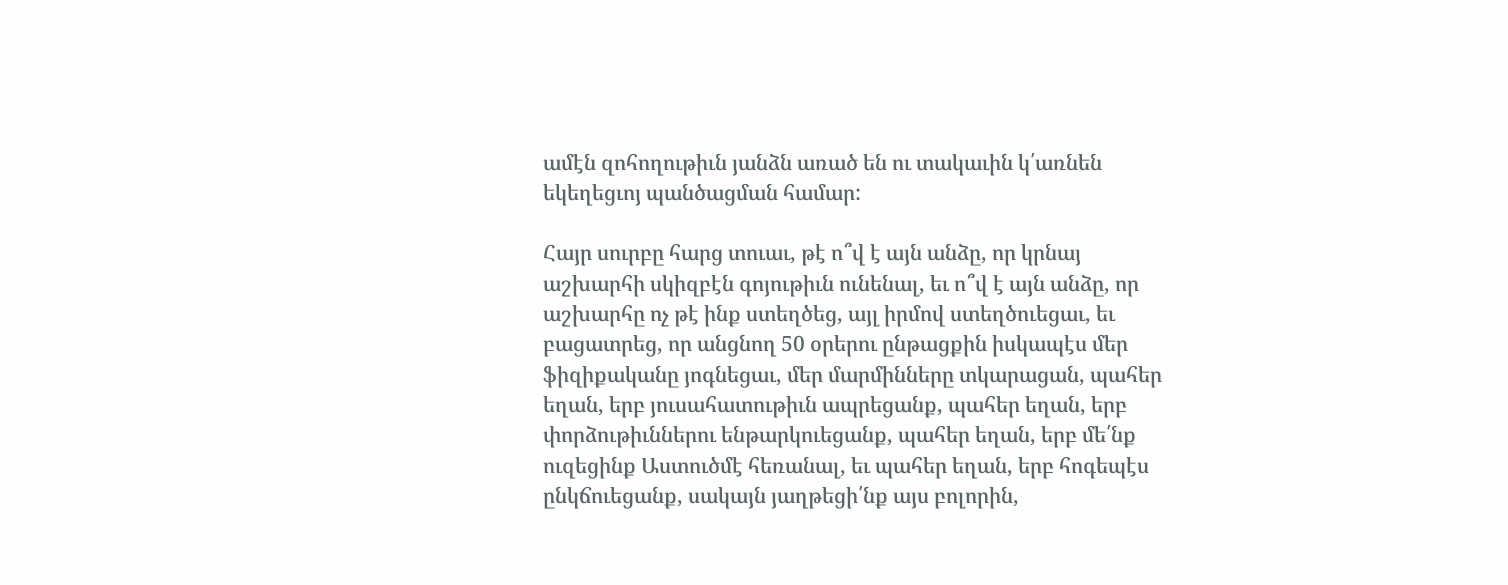ամէն զոհողութիւն յանձն առած են ու տակաւին կ՛առնեն եկեղեցւոյ պանծացման համար:

Հայր սուրբը հարց տուաւ, թէ ո՞վ է այն անձը, որ կրնայ աշխարհի սկիզբէն գոյութիւն ունենալ, եւ ո՞վ է այն անձը, որ աշխարհը ոչ թէ ինք ստեղծեց, այլ իրմով ստեղծուեցաւ, եւ բացատրեց, որ անցնող 50 օրերու ընթացքին իսկապէս մեր ֆիզիքականը յոգնեցաւ, մեր մարմինները տկարացան, պահեր եղան, երբ յուսահատութիւն ապրեցանք, պահեր եղան, երբ փորձութիւններու ենթարկուեցանք, պահեր եղան, երբ մե՛նք ուզեցինք Աստուծմէ հեռանալ, եւ պահեր եղան, երբ հոգեպէս ընկճուեցանք, սակայն յաղթեցի՛նք այս բոլորին,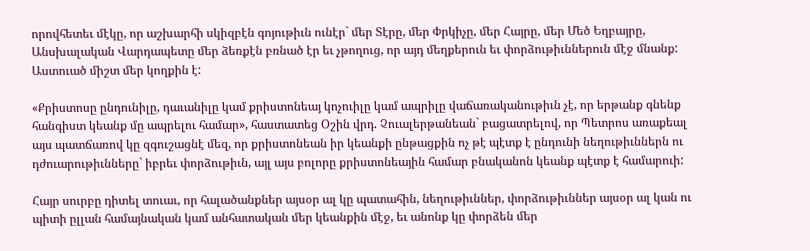որովհետեւ մէկը, որ աշխարհի սկիզբէն գոյութիւն ունէր` մեր Տէրը, մեր Փրկիչը, մեր Հայրը, մեր Մեծ Եղբայրը, Անսխալական Վարդապետը մեր ձեռքէն բռնած էր եւ չթողուց, որ այդ մեղքերուն եւ փորձութիւններուն մէջ մնանք: Աստուած միշտ մեր կողքին է:

«Քրիստոսը ընդունիլը, դաւանիլը կամ քրիստոնեայ կոչուիլը կամ ապրիլը վաճառականութիւն չէ, որ երթանք գնենք հանգիստ կեանք մը ապրելու համար», հաստատեց Օշին վրդ. Չուալերթանեան` բացատրելով, որ Պետրոս առաքեալ այս պատճառով կը զգուշացնէ մեզ, որ քրիստոնեան իր կեանքի ընթացքին ոչ թէ պէտք է ընդունի նեղութիւններն ու դժուարութիւնները` իբրեւ փորձութիւն, այլ այս բոլորը քրիստոնեային համար բնականոն կեանք պէտք է համարուի:

Հայր սուրբը դիտել տուաւ, որ հալածանքներ այսօր ալ կը պատահին, նեղութիւններ, փորձութիւններ այսօր ալ կան ու պիտի ըլլան համայնական կամ անհատական մեր կեանքին մէջ, եւ անոնք կը փորձեն մեր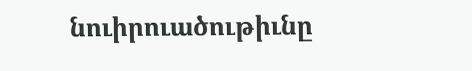նուիրուածութիւնը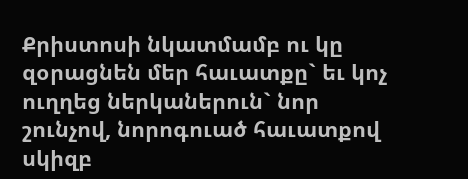Քրիստոսի նկատմամբ ու կը զօրացնեն մեր հաւատքը` եւ կոչ ուղղեց ներկաներուն` նոր շունչով, նորոգուած հաւատքով սկիզբ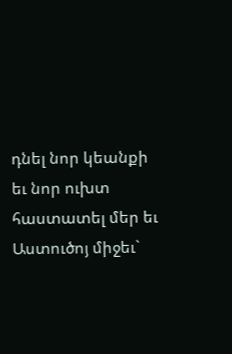դնել նոր կեանքի եւ նոր ուխտ հաստատել մեր եւ Աստուծոյ միջեւ`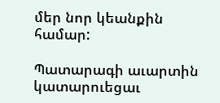մեր նոր կեանքին համար:

Պատարագի աւարտին կատարուեցաւ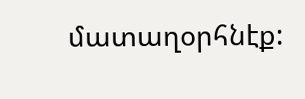մատաղօրհնէք: